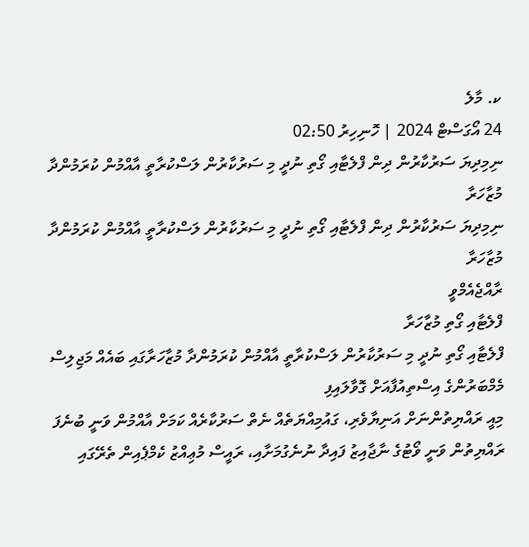ކ. މާލެ
24 އޯގަސްޓް 2024 | ހޮނިހިރު 02:50
ނިމިދިޔަ ސަރުކާރުން ދިން ފްލެޓާއި ގޯތި ނުދީ މި ސަރުކާރުން ލަސްކުރާތީ އާއްމުން ކުރަމުންދާ މުޒާހަރާ
ނިމިދިޔަ ސަރުކާރުން ދިން ފްލެޓާއި ގޯތި ނުދީ މި ސަރުކާރުން ލަސްކުރާތީ އާއްމުން ކުރަމުންދާ މުޒާހަރާ
ރާއްޖެއެމްވީ
ފްލެޓާއި ގޯތި މުޒާހަރާ
ފްލެޓާއި ގޯތި ނުދީ މި ސަރުކާރުން ލަސްކުރާތީ އާއްމުން ކުރަމުންދާ މުޒާހަރާގައި ބައެއް މަޖިލިސް މެމްބަރުންގެ އިސްތިއުފާއަށް ގޮވާލައިފި
މިއީ ރައްޔިތުންނަށް އަނިޔާވެރި، ގައުމިއްޔަތެއް ނެތް ސަރުކާރެއް ކަމަށް އާއްމުން ވަނީ ބުނެފަ
ރައްޔިތުން ވަނީ ވޯޓުގެ ނާޖާއިޒު ފައިދާ ނުނެގުމަށާއި، ރައީސް މުޢިއްޒު ކެމްޕެއިން ތެރޭގައި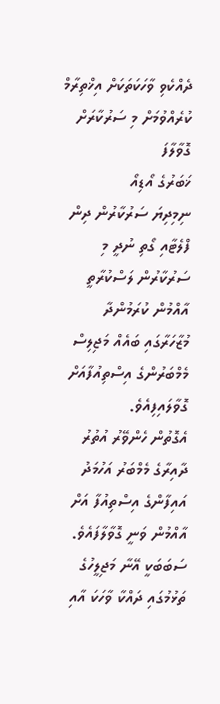ދެއްކެވި ވާހަކަތަކަށް އިޚްތިރާމް ކުރެއްވުމަށް މި ސަރުކާރަށް ގޮވާލާފަ
ޚަބަރުގެ އޯޑިއޯ
ނިމިދިޔަ ސަރުކާރުން ދިން ފްލެޓާއި ގޯތި ނުދީ މި ސަރުކާރުން ލަސްކުރާތީ އާއްމުން ކުރަމުންދާ މުޒާހަރާގައި ބައެއް މަޖިލިސް މެމްބަރުންގެ އިސްތިއުފާއަށް ގޮވާލައިފިއެވެ.
އެގޮތުން ހެންވޭރު އުތުރު ދާއިރާގެ މެމްބަރު އަހުމަދު އައިފާންގެ އިސްތިއުފާ އަށް އާއްމުން ވަނީ ގޮވާލާފައެވެ. ސަބަބަކީ އޭނާ މަޖިލީހުގެ ތަޅުމުގައި ދައްކާ ވާހަކަ އާއި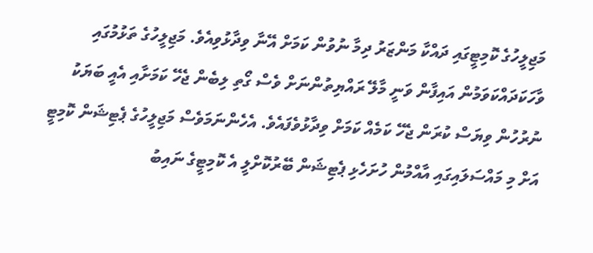މަޖިލީހުގެ ކޮމިޓީގައި ދައްކާ މަންޒަރު ދިމާ ނުވުން ކަމަށް އޭނާ ވިދާޅުވިއެވެ. މަޖިލީހުގެ ތަޅުމުގައި ވާހަކަދައްކަވަމުން އައިފާން ވަނީ މާލޭ ރައްޔިތުންނަށް ވެސް ގޯތި ލިބެން ޖެހޭ ކަމަށާއި އެއީ ބަޔަކު ނުރުހުން ވިޔަސް ކުރަން ޖެހޭ ކަމެއް ކަމަށް ވިދާޅުވެފައެވެ. އެހެންނަމަވެސް މަޖިލީހުގެ ޕެޓިޝަން ކޮމިޓީ އަށް މި މައްސަލައިގައި އާއްމުން ހުށަހެޅި ޕެޓިޝަން ބޭރުކޮށްލީ އެ ކޮމިޓީގެ ނައިބު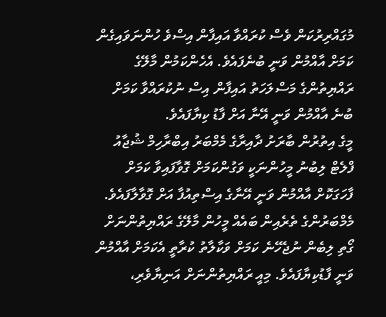މުގައްރިރުކަން ވެސް ކުރައްވާ އައިފާން އިސްވެ ހުންނަވައިގެން ކަމަށް އާއްމުން ވަނީ ބުނެފައެވެ. އެހެންކަމުން މާލޭގެ ރައްޔިތުންގެ މަސްލަހަތު އައިފާން އިސް ނުކުރައްވާ ކަމަށް ބުނެ އާއްމުން ވަނީ އޭނާ އަށް ފާޑު ކިޔާފައެވެ.
މީގެ އިތުރުން ބާރަށު ދާއިރާގެ މެމްބަރު އިބްރާހިމް ޝުޖާއު ފްލެޓް ލިބުނު މީހުންނަކީ ވަގުންކަމަށް ގޮވާފައިވާ ކަމަށް ފާހަގަކޮށް އާއްމުން ވަނީ އޭނާގެ އިސްތިއުފާ އަށް ގޮވާލާފައެވެ. މެމްބަރުންގެ ތެރެއިން ބައެއް މީހުން މާލޭގެ ރައްޔިތުންނަށް ގޯތި ލިބެން ނުޖެހޭނެ ކަމަށް ވަކާލާތު ކުރާތީ އެކަމަށް އާއްމުން ވަނީ ފާޑުކިޔާފައެވެ. މިއީ ރައްޔިތުންނަށް އަނިޔާވެރި،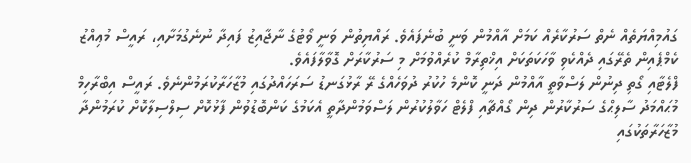ގައުމިއްޔަތެއް ނެތް ސަރުކާރެއް ކަމަށް އާއްމުން ވަނީ ބުނެފައެވެ. ރައްޔިތުން ވަނީ ވޯޓުގެ ނާޖާއިޒު ފައިދާ ނުނެގުމަށާއި، ރައީސް މުޢިއްޒު ކެމްޕެއިން ތެރޭގައި ދެއްކެވި ވާހަކަތަކަށް އިޚްތިރާމް ކުރެއްވުމަށް މި ސަރުކާރަށް ގޮވާލާފައެވެ.
ފްލެޓާއި ގޯތި ދިނުން ލަސްވާތީ އާއްމުން ދަނީ ކޮންމެ ހުކުރު ދުވަހެއްގެ ރޭ ރާޅުގަނޑު ސަރަހައްދުގައި މުޒާހަރާކުރަމުންނެވެ. ރައީސް އިބްރާހިމް މުޙައްމަދު ސާލިޙްގެ ސަރުކާރުން ދިން ގޯއްޗާއި ފްލެޓް ހަވާލުކުރުން ލަސްވަމުންދާތީ އެކަމުގެ ކަންބޮޑުވުން ފާޅުކޮށް ސިލްސިލާކޮށް ކުރަމުންދާ މުޒާހަރާތަކުގައި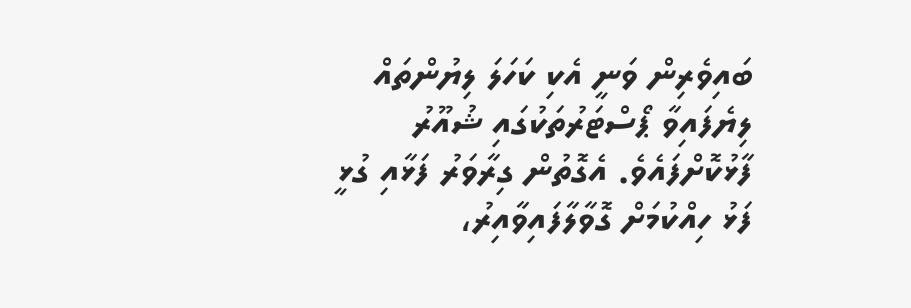ބައިވެރިން ވަނީ އެކި ކަހަލަ ލިޔުންތައް ލިޔެފައިވާ ޕޯސްޓަރުތަކުގައި ޝުއޫރު ފާޅުކޮށްފައެވެ. އެގޮތުން ގިރާވަރު ފަޅާއި ގުޅީ ފަޅު ހިއްކުމަށް ގޮވާލާފައިވާއިރު،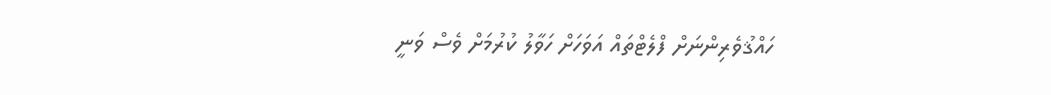ހައްޤުވެރިންނަށް ފްލެޓްތައް އަވަހަށް ހަވާލު ކުރުމަށް ވެސް ވަނީ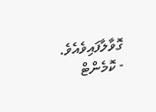ގޮވާލާފައިވެއެވެ.
- ކޮމެންޓް